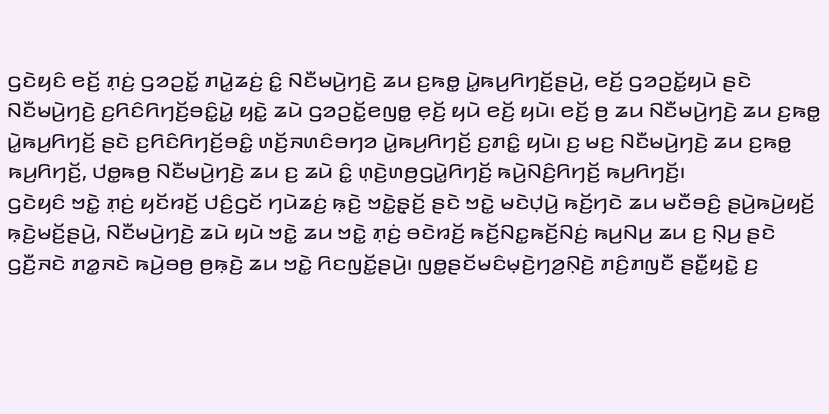ꤞꤢꤧꤟꤢꤨ ꤕꤢꤩ꤬ ꤊ꤫ꤢꤦ꤬ ꤞꤤꤑꤢꤩ꤭ ꤊꤣꤧ꤭ꤘꤢꤦ꤬ ꤢꤨ꤭ ꤡꤢꤪꤗꤣꤧ꤬ꤚꤢꤧ꤬ ꤘꤣ ꤢ꤬ꤒꤥ꤭ ꤣꤧ꤭ꤒꤣ꤬ꤖꤚꤢꤩ꤬ꤔꤣꤧ꤬, ꤕꤢꤩ꤬ ꤞꤤꤑꤢꤩ꤭ꤟꤣꤧ ꤔꤢꤧ ꤡꤢꤪꤗꤣꤧ꤬ꤚꤢꤧ꤬ ꤢ꤬ꤖꤢꤨꤖꤚꤢꤩ꤬ꤋꤢꤨ꤭ꤣꤧ꤭ ꤟꤢꤧ꤭ ꤘꤣꤧ ꤞꤤꤑꤢꤩ꤭ꤕꤜꤥ꤭ ꤕ꤫ꤢꤩ꤬ ꤟꤣꤧ ꤕꤢꤩ꤬ ꤟꤣꤧ꤯ ꤕꤢꤩ꤬ ꤥ꤬ ꤘꤣ ꤡꤢꤪꤗꤣꤧ꤬ꤚꤢꤧ꤬ ꤘꤣ ꤢ꤬ꤒꤥ꤭ ꤣꤧ꤭ꤒꤣ꤬ꤖꤚꤢꤩ꤬ ꤔꤢꤧ ꤢ꤬ꤖꤢꤨꤖꤚꤢꤩ꤬ꤋꤢꤨ꤭ ꤛꤢꤩ꤬ꤏꤛꤢꤨꤋꤚꤤ ꤣꤧ꤭ꤒꤣ꤬ꤖꤚꤢꤩ꤬ ꤢ꤬ꤊꤢꤨ꤭ ꤟꤣꤧ꤯ ꤢ꤬ ꤗꤢ꤬ ꤡꤢꤪꤗꤣꤧ꤬ꤚꤢꤧ꤬ ꤘꤣ ꤢ꤬ꤒꤥ꤭ ꤒꤣ꤬ꤖꤚꤢꤩ꤬, ꤓꤥ꤭ꤒꤥ꤬ ꤡꤢꤪꤗꤣꤧ꤬ꤚꤢꤧ꤬ ꤘꤣ ꤢ꤬ ꤘꤣꤧ ꤢꤨ꤭ ꤛ꤫ꤢꤧ꤬ꤛꤥ꤬ꤞꤣꤧ꤭ꤖꤚꤢꤩ꤬ ꤒꤣꤧ꤬ꤡꤢꤨ꤬ꤖꤚꤢꤩ꤬ ꤒꤣ꤬ꤖꤚꤢꤩ꤬꤯
ꤞꤢꤧꤟꤢꤨ ꤠꤢꤧ꤭ ꤊ꤫ꤢꤦ꤬ ꤟꤢꤩꤙꤢꤩ꤬ ꤓꤢꤨ꤬ꤞꤢꤩ ꤚꤣꤧꤘꤢꤦ꤬ ꤒ꤫ꤢꤧ꤬ ꤠꤢꤧ꤭ꤔ꤫ꤢꤩ꤬ ꤔꤢꤧ ꤠꤢꤧ꤭ ꤗꤢꤧꤓ꤫ꤣꤧ꤬ ꤒꤢꤩ꤬ꤚꤢꤧ ꤘꤣ ꤗꤢꤪꤋꤢꤨ꤬ ꤔꤣꤧ꤬ꤒꤣꤧ꤬ꤟꤢꤩ꤬ ꤒ꤫ꤢꤧ꤬ꤗꤢꤩ꤬ꤔꤣꤧ꤬, ꤡꤢꤪꤗꤣꤧ꤬ꤚꤢꤧ꤬ ꤘꤣꤧ ꤟꤣꤧ ꤠꤢꤧ꤭ ꤘꤣ ꤠꤢꤧ꤭ ꤊ꤫ꤢꤦ꤬ ꤋꤢꤧꤙꤢꤩ꤬ ꤒꤢꤩ꤬ꤡꤢ꤭ꤒꤢꤩ꤬ꤡꤢꤦ꤬ ꤒꤣ꤬ꤡꤣ꤬ ꤘꤣ ꤢ꤬ ꤡ꤫ꤣ꤬ ꤔꤢꤧ ꤞꤢꤪ꤬ꤏꤢꤧ ꤊꤤ꤭ꤏꤢꤧ ꤒꤣꤧ꤬ꤋꤥ꤬ ꤥ꤬ꤒ꤫ꤢꤧ꤬ ꤘꤣ ꤠꤢꤧ꤭ ꤖꤢꤜꤢꤩ꤭ꤔꤣꤧ꤬꤯ ꤜꤥ꤭ꤔꤢꤩꤗꤢꤨꤗ꤫ꤢꤧ꤬ꤚꤤ꤬ꤡ꤫ꤢꤧ꤬ ꤊꤢꤨ꤬ꤊꤜꤢꤪ ꤔꤢꤪ꤭ꤟꤢꤧ꤭ ꤢ꤬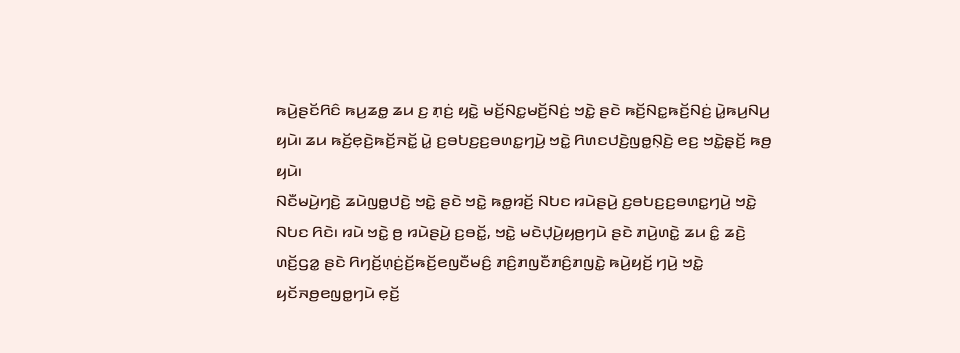ꤒꤣꤧ꤬ꤔꤢꤩꤖꤢꤨ ꤒꤣ꤬ꤘꤥ꤭ ꤘꤣ ꤢ꤬ ꤊ꤫ꤢꤦ꤬ ꤟꤢꤧ꤭ ꤗꤢꤩ꤬ꤡꤢ꤭ꤗꤢꤩ꤬ꤡꤢꤦ꤬ ꤠꤢꤧ꤭ ꤔꤢꤧ ꤒꤢꤩ꤬ꤡꤢ꤭ꤒꤢꤩ꤬ꤡꤢꤦ꤬ ꤣꤧ꤭ꤒꤣ꤬ꤡꤣ꤬ ꤟꤣꤧ꤯ ꤘꤣ ꤒꤢꤩ꤬ꤕ꤫ꤢꤧ꤬ꤒꤢꤩ꤬ꤏꤢꤩ꤭ ꤣꤧ꤭ ꤢ꤬ꤋꤝꤢ꤬ꤢ꤬ꤋꤛꤢ꤭ꤚꤣꤧ꤬ ꤠꤢꤧ꤭ ꤖꤛꤢꤓꤢꤧ꤬ꤜꤥ꤭ꤡ꤫ꤢꤧ꤬ ꤕꤢ꤬ ꤠꤢꤧ꤭ꤔ꤫ꤢꤩ꤬ ꤒꤥ꤬ ꤟꤣꤧ꤯
ꤡꤢꤪꤗꤣꤧ꤬ꤚꤢꤧ꤬ ꤘꤣꤧꤜꤥ꤭ꤓꤢꤧ꤬ ꤠꤢꤧ꤭ ꤔꤢꤧ ꤠꤢꤧ꤭ ꤒꤥ꤭ꤙꤢꤩ꤬ ꤡꤝꤢ ꤙꤣꤧꤔꤣꤧ꤬ ꤢ꤬ꤋꤝꤢ꤬ꤢ꤬ꤋꤛꤢ꤭ꤚꤣꤧ꤬ ꤠꤢꤧ꤭ ꤡꤝꤢ ꤖꤢꤧ꤯ ꤙꤣꤧ ꤠꤢꤧ꤭ ꤥ꤬ ꤙꤣꤧꤔꤣꤧ꤬ ꤢ꤬ꤋꤢꤩ꤭, ꤠꤢꤧ꤭ ꤗꤢꤧꤓ꤫ꤣꤧ꤬ꤟꤥ꤬ꤚꤣꤧ ꤔꤢꤧ ꤊꤣꤧ꤬ꤛꤢꤧ꤭ ꤘꤣ ꤢꤨ꤭ ꤘꤢꤧ꤬ ꤛꤢꤩ꤬ꤞꤤ꤭ ꤔꤢꤧ ꤖꤚꤢꤩ꤬ꤛ꤫ꤢꤦ꤬ꤢꤩ꤬ꤒꤢꤩ꤬ꤕꤜꤢꤪꤗꤢꤨ꤬ ꤊꤢꤨ꤬ꤊꤜꤢꤪꤊꤢꤨ꤬ꤊꤜꤢꤧ꤭ ꤒꤣꤧ꤬ꤟꤢꤩ꤬ ꤚꤣꤧ꤬ ꤠꤢꤧ꤭ ꤟꤢꤩꤏꤥ꤬ꤕꤜꤥ꤭ꤚꤣꤧ ꤕ꤫ꤢꤩ꤬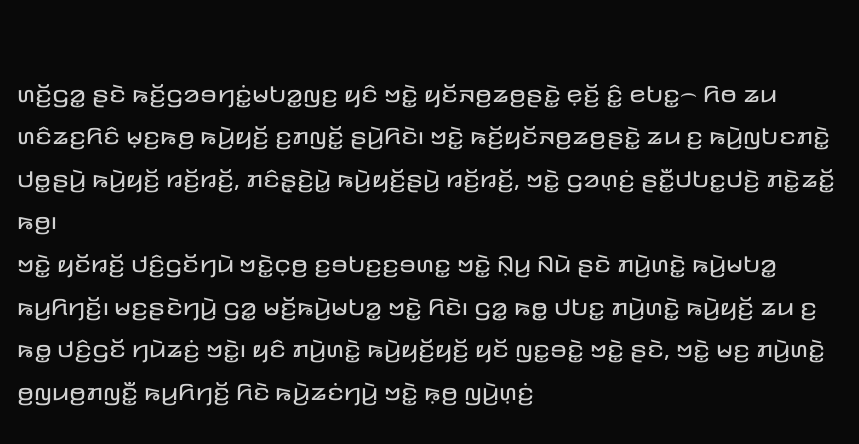ꤛꤢꤩ꤬ꤞꤤ꤭ ꤔꤢꤧ ꤒꤢꤩ꤬ꤞꤤꤋꤚꤢꤦ꤭ꤗꤝꤤ꤭ꤜꤢ꤬ ꤟꤢꤨ ꤠꤢꤧ꤭ ꤟꤢꤩꤏꤥ꤬ꤘꤥ꤬ꤔꤢꤧ꤭ ꤕ꤫ꤢꤩ꤬ ꤢꤨ꤭ ꤕꤝꤢ꤭꤮ ꤖꤥ ꤘꤣ ꤛꤢꤨꤘꤢ꤬ꤖꤢꤨ ꤗ꤫ꤢ꤬ꤒꤥ꤬ ꤒꤣꤧ꤬ꤟꤢꤩ꤬ ꤢ꤬ꤊꤜꤢꤩ꤭ ꤔꤣꤧ꤬ꤖꤢꤧ꤯ ꤠꤢꤧ꤭ ꤒꤢꤩ꤬ꤟꤢꤩꤏꤥ꤬ꤘꤥ꤬ꤔꤢꤧ꤭ ꤘꤣ ꤢ꤬ ꤒꤣꤧ꤬ꤜꤝꤢꤊꤢꤧ꤭ ꤓꤥ꤭ꤔꤣꤧ꤬ ꤒꤣꤧ꤬ꤟꤢꤩ꤬ ꤙꤢꤩ꤬ꤙꤢꤩ꤬, ꤊꤢꤨꤔ꤫ꤢꤧ꤬ꤣꤧ꤭ ꤒꤣꤧ꤬ꤟꤢꤩ꤬ꤔꤣꤧ꤬ ꤙꤢꤩ꤬ꤙꤢꤩ꤬, ꤠꤢꤧ꤭ ꤞꤤꤛ꤫ꤢꤦ꤬ ꤔꤢꤪ꤭ꤓꤝꤢ꤭ꤓꤢꤧ꤬ ꤊꤢꤧ꤭ꤘꤢꤩ꤭ ꤒꤥ꤬꤯
ꤠꤢꤧ꤭ ꤟꤢꤩꤙꤢꤩ꤬ ꤓꤢꤨ꤬ꤞꤢꤩꤚꤣꤧ ꤠꤢꤧ꤭ꤍ꤫ꤥ꤬ ꤢ꤬ꤋꤝꤢ꤬ꤢ꤬ꤋꤛꤢ꤭ ꤠꤢꤧ꤭ ꤡ꤫ꤣ꤬ ꤡꤣꤧ ꤔꤢꤧ ꤊꤣꤧ꤬ꤛꤢꤧ꤭ ꤒꤣꤧ꤬ꤗꤝꤤ꤭ ꤒꤣ꤬ꤖꤚꤢꤩ꤬꤯ ꤗꤢ꤬ꤔꤢꤧꤚꤣꤧ꤬ ꤞꤤ꤭ ꤗꤢꤩ꤬ꤒꤣꤧ꤬ꤗꤝꤤ꤭ ꤠꤢꤧ꤭ ꤖꤢꤧ꤯ ꤞꤤ꤭ ꤒꤥ꤭ ꤓꤝꤢ꤭ ꤊꤣꤧ꤬ꤛꤢꤧ꤭ ꤒꤣꤧ꤬ꤟꤢꤩ꤬ ꤘꤣ ꤢ꤬ ꤒꤥ꤭ ꤓꤢꤨ꤬ꤞꤢꤩ ꤚꤣꤧꤘꤢꤦ꤬ ꤠꤢꤧ꤭꤯ ꤟꤢꤨ ꤊꤣꤧ꤬ꤛꤢꤧ꤭ ꤒꤣꤧ꤬ꤟꤢꤩ꤬ꤟꤢꤩ꤬ ꤟꤢꤩ ꤜꤢ꤭ꤋꤢꤧ꤭ ꤠꤢꤧ꤭ ꤔꤢꤧ, ꤠꤢꤧ꤭ ꤗꤢ꤬ ꤊꤣꤧ꤬ꤛꤢꤧ꤭ ꤥ꤬ꤜꤣꤥ꤬ꤊꤜꤢꤪ꤭ ꤒꤣ꤬ꤖꤚꤢꤩ꤬ ꤖꤢꤧ ꤒꤣꤧ꤬ꤘꤢꤦꤚꤣꤧ꤬ ꤠꤢꤧ꤭ ꤒ꤫ꤥ꤬ ꤜꤣꤧ꤬ꤛ꤫ꤢꤦ꤬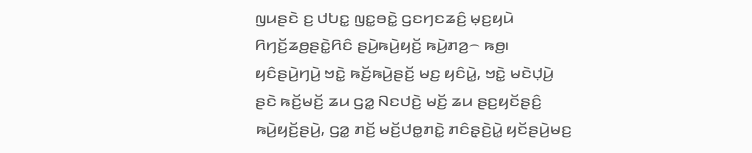ꤜꤣꤔꤢꤧ ꤢ꤬ ꤓꤝꤢ꤭ ꤜꤢ꤭ꤋꤢꤧ꤭ ꤞꤢꤚꤢꤘꤢꤨ꤬ ꤗ꤫ꤢ꤬ꤟꤣꤧ ꤖꤚꤢꤩ꤬ꤘꤥ꤬ꤔꤢꤧ꤭ꤖꤢꤨ ꤔꤣꤧ꤬ꤒꤣꤧ꤬ꤟꤢꤩ꤬ ꤒꤣꤧ꤬ꤊꤤ꤬꤮ ꤒꤥ꤬꤯
ꤟꤢꤨꤔꤣꤧ꤬ꤚꤣꤧ꤬ ꤠꤢꤧ꤭ ꤒꤢꤩ꤬ꤒꤣꤧ꤬ꤔꤢꤩ꤬ ꤗꤢ꤬ ꤟꤢꤨꤣꤧ꤭, ꤠꤢꤧ꤭ ꤗꤢꤧꤓ꤫ꤣꤧ꤬ ꤔꤢꤧ ꤒꤢꤩ꤬ꤗꤢꤩ꤬ ꤘꤣ ꤞꤤ꤭ ꤡꤢꤓꤢꤧ꤬ ꤗꤢꤩ꤬ ꤘꤣ ꤔꤢ꤬ꤟꤢꤩꤔꤢꤨ꤬ ꤒꤣꤧ꤬ꤟꤢꤩ꤬ꤔꤣꤧ꤬, ꤞꤤ꤭ ꤊꤢꤩ꤬ ꤗꤢꤩ꤬ꤓꤥ꤭ꤊꤢꤧ꤭ ꤊꤢꤨꤔ꤫ꤢꤧ꤬ꤣꤧ꤭ ꤟꤢꤩꤔꤣꤧ꤬ꤗꤢ꤬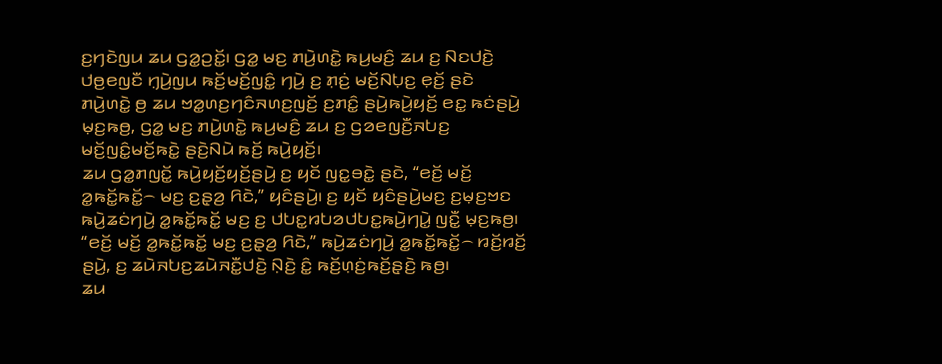ꤢ꤬ꤚꤢꤧꤜꤣ ꤘꤣ ꤞꤤ꤭ꤑꤢꤩ꤭꤯ ꤞꤤ꤭ ꤗꤢ꤬ ꤊꤣꤧ꤬ꤛꤢꤧ꤭ ꤒꤣ꤬ꤗꤢꤨ꤬ ꤘꤣ ꤢ꤬ ꤡꤢꤓꤢꤧ꤬ ꤓꤥ꤬ꤕꤜꤢꤪ ꤚ꤫ꤣꤧ꤬ꤜꤣ ꤒꤢꤩ꤬ꤗꤢꤩ꤬ꤜꤢꤨ꤭ ꤚꤣꤧ꤬ ꤢ꤬ ꤊ꤫ꤢꤦ꤬ ꤗꤢꤩ꤬ꤡꤝ꤫ꤢ꤬ ꤕ꤫ꤢꤩ꤬ ꤔꤢꤧ ꤊꤣꤧ꤬ꤛꤢꤧ꤭ ꤥ꤬ ꤘꤣ ꤠꤤ꤭ꤛꤢ꤬ꤚꤢꤨꤏꤛꤢ꤬ꤜꤢꤩ꤬ ꤢ꤬ꤊꤢꤨ꤭ ꤔꤣꤧ꤬ꤒꤣꤧ꤬ꤟꤢꤩ꤬ ꤕꤢ꤭ ꤒꤢꤦꤔꤣꤧ꤬ ꤗ꤫ꤢ꤬ꤒꤥ꤬, ꤞꤤ꤭ ꤗꤢ꤬ ꤊꤣꤧ꤬ꤛꤢꤧ꤭ ꤒꤣ꤬ꤗꤢꤨ꤬ ꤘꤣ ꤢ꤬ ꤞꤤꤕꤜꤢꤪ꤬ꤏꤝꤢ꤬ ꤗꤢꤩ꤬ꤜꤢꤨ꤭ꤗꤢꤩ꤬ꤒꤢꤧ꤭ ꤔꤢꤧ꤬ꤡꤣꤧ ꤒꤢꤩ꤬ ꤒꤣꤧ꤬ꤟꤢꤩ꤬꤯
ꤘꤣ ꤞꤤ꤭ꤊꤜꤢꤩ꤭ ꤒꤣꤧ꤬ꤟꤢꤩ꤬ꤟꤢꤩ꤬ꤔꤣꤧ꤬ ꤢ꤬ ꤟꤢꤩ ꤜꤢ꤭ꤋꤢꤧ꤭ ꤔꤢꤧ, “ꤕꤢꤩ꤬ ꤗꤢꤩ꤬ ꤤ꤭ꤒꤢꤩ꤭ꤒꤢꤩ꤭꤮ ꤗꤢ꤬ ꤢ꤬ꤔ꤫ꤤ꤬ ꤖꤢꤧ,” ꤟꤢꤨꤔꤣꤧ꤬꤯ ꤢ꤬ ꤟꤢꤩ ꤟꤢꤨꤔꤣꤧ꤬ꤗꤢ꤬ ꤢ꤬ꤗ꤫ꤢ꤬ꤠꤢ ꤒꤣꤧ꤬ꤘꤢꤦꤚꤣꤧ꤬ ꤤ꤭ꤒꤢꤩ꤭ꤒꤢꤩ꤭ ꤗꤢ꤬ ꤢ꤬ ꤓꤝꤢ꤭ꤙꤝꤤꤓꤝꤢ꤭ꤒꤣꤧ꤬ꤚꤣꤧ꤭ ꤜꤢꤪ꤭ ꤗ꤫ꤢ꤬ꤒꤥ꤬꤯ “ꤕꤢꤩ꤬ ꤗꤢꤩ꤬ ꤤ꤭ꤒꤢꤩ꤭ꤒꤢꤩ꤭ ꤗꤢ꤬ ꤢ꤬ꤔ꤫ꤤ꤬ ꤖꤢꤧ,” ꤒꤣꤧ꤬ꤘꤢꤦꤚꤣꤧ꤬ ꤤ꤭ꤒꤢꤩ꤭ꤒꤢꤩ꤭꤮ ꤙꤢꤩ꤬ꤙꤢꤩ꤬ ꤔꤣꤧ꤬, ꤢ꤬ ꤘꤣꤧꤏꤝꤢ꤬ꤘꤣꤧꤏꤢꤪ꤭ꤓꤢꤧ꤬ ꤡ꤫ꤢꤧ꤬ ꤢꤨ꤭ ꤒꤢꤩ꤬ꤛ꤫ꤢꤦ꤬ꤒꤢꤩ꤬ꤔ꤫ꤢꤧ꤬ ꤒꤥ꤬꤯
ꤘꤣ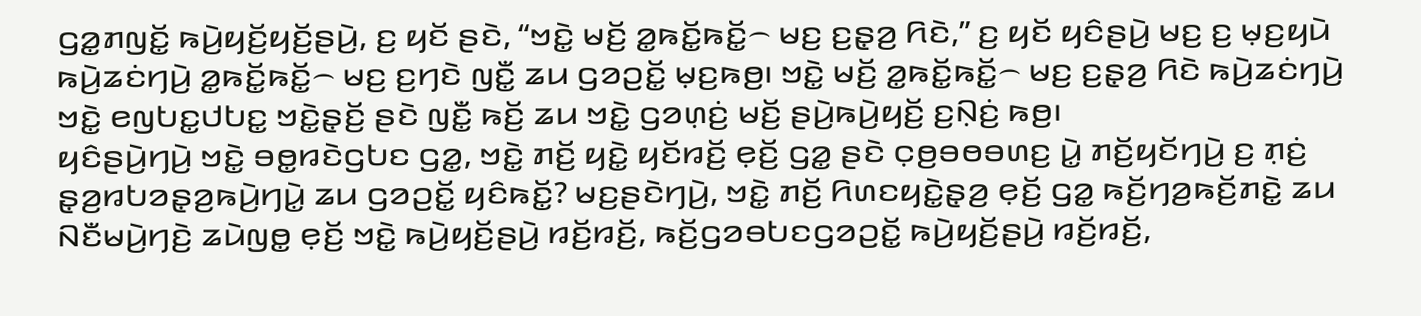ꤞꤤ꤭ꤊꤜꤢꤩ꤭ ꤒꤣꤧ꤬ꤟꤢꤩ꤬ꤟꤢꤩ꤬ꤔꤣꤧ꤬, ꤢ꤬ ꤟꤢꤩ ꤔꤢꤧ, “ꤠꤢꤧ꤭ ꤗꤢꤩ꤬ ꤤ꤭ꤒꤢꤩ꤭ꤒꤢꤩ꤭꤮ ꤗꤢ꤬ ꤢ꤬ꤔ꤫ꤤ꤬ ꤖꤢꤧ,” ꤢ꤬ ꤟꤢꤩ ꤟꤢꤨꤔꤣꤧ꤬ ꤗꤢ꤬ ꤢ꤬ ꤗ꤫ꤢ꤬ꤟꤣꤧ ꤒꤣꤧ꤬ꤘꤢꤦꤚꤣꤧ꤬ ꤤ꤭ꤒꤢꤩ꤭ꤒꤢꤩ꤭꤮ ꤗꤢ꤬ ꤢ꤬ꤚꤢꤧ ꤜꤢꤪ꤭ ꤘꤣ ꤞꤤꤑꤢꤩ꤭ ꤗ꤫ꤢ꤬ꤒꤥ꤬꤯ ꤠꤢꤧ꤭ ꤗꤢꤩ꤬ ꤤ꤭ꤒꤢꤩ꤭ꤒꤢꤩ꤭꤮ ꤗꤢ꤬ ꤢ꤬ꤔ꤫ꤤ꤬ ꤖꤢꤧ ꤒꤣꤧ꤬ꤘꤢꤦꤚꤣꤧ꤬ ꤠꤢꤧ꤭ ꤕꤜꤝꤢ꤭ꤓꤝꤢ꤭ ꤠꤢꤧ꤭ꤔ꤫ꤢꤩ꤬ ꤔꤢꤧ ꤜꤢꤪ꤭ ꤒꤢꤩ꤬ ꤘꤣ ꤠꤢꤧ꤭ ꤞꤤꤛ꤫ꤢꤦ꤬ ꤗꤢꤩ꤬ ꤔꤣꤧ꤬ꤒꤣꤧ꤬ꤟꤢꤩ꤬ ꤢ꤬ꤡ꤫ꤢꤦ꤬ ꤒꤥ꤬꤯
ꤟꤢꤨꤔꤣꤧ꤬ꤚꤣꤧ꤬ ꤠꤢꤧ꤭ ꤋꤥ꤭ꤙꤢꤧꤞꤝꤢ ꤞꤤ꤭, ꤠꤢꤧ꤭ ꤊꤢꤩ꤬ ꤟꤢꤧ꤭ ꤟꤢꤩꤙꤢꤩ꤬ ꤕ꤫ꤢꤩ꤬ ꤞꤤ꤭ ꤔꤢꤧ ꤍ꤫ꤥ꤬ꤋꤥꤋꤛꤢ꤬ ꤣꤧ꤭ ꤊꤢꤩ꤬ꤟꤢꤩꤚꤣꤧ꤬ ꤢ꤬ ꤊ꤫ꤢꤦ꤬ ꤔ꤫ꤤ꤬ꤙꤝꤤꤔ꤫ꤤ꤬ꤒꤣꤧ꤬ꤚꤣꤧ꤭ ꤘꤣ ꤞꤤꤑꤢꤩ꤭ ꤟꤢꤨꤒꤢꤩ꤭? ꤗꤢ꤬ꤔꤢꤧꤚꤣꤧ꤬, ꤠꤢꤧ꤭ ꤊꤢꤩ꤬ ꤖꤛꤢꤟꤢꤧ꤭ꤔ꤫ꤤ꤬ ꤕ꤫ꤢꤩ꤬ ꤞꤤ꤭ ꤒꤢꤩ꤬ꤚꤤ꤬ꤒꤢꤩ꤬ꤊꤢꤧ꤭ ꤘꤣ ꤡꤢꤪꤗꤣꤧ꤬ꤚꤢꤧ꤬ ꤘꤣꤧꤜꤥ꤭ ꤕ꤫ꤢꤩ꤬ ꤠꤢꤧ꤭ ꤒꤣꤧ꤬ꤟꤢꤩ꤬ꤔꤣꤧ꤬ ꤙꤢꤩ꤬ꤙꤢꤩ꤬, ꤒꤢꤩ꤬ꤞꤤꤋꤝꤢꤞꤤꤑꤢꤩ꤭ ꤒꤣꤧ꤬ꤟꤢꤩ꤬ꤔꤣꤧ꤬ ꤙꤢꤩ꤬ꤙꤢꤩ꤬,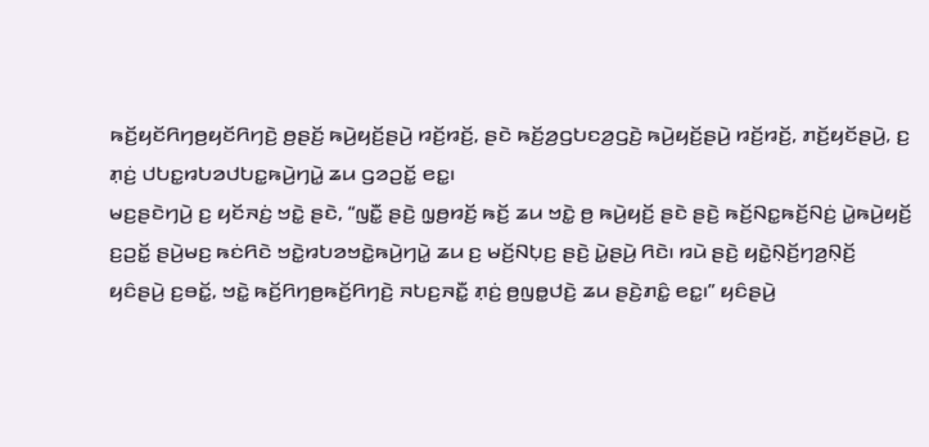ꤒꤢꤩ꤬ꤟꤢꤩꤖꤚꤥ꤬ꤟꤢꤩꤖꤚꤢꤧ꤬ ꤥ꤬ꤔꤢꤩ꤬ ꤒꤣꤧ꤬ꤟꤢꤩ꤬ꤔꤣꤧ꤬ ꤙꤢꤩ꤬ꤙꤢꤩ꤬, ꤔꤢꤧ ꤒꤢꤩ꤬ꤤ꤬ꤞꤝꤢꤤ꤬ꤞꤢꤧ꤬ ꤒꤣꤧ꤬ꤟꤢꤩ꤬ꤔꤣꤧ꤬ ꤙꤢꤩ꤬ꤙꤢꤩ꤬, ꤊꤢꤩ꤬ꤟꤢꤩꤔꤣꤧ꤬, ꤢ꤬ ꤊ꤫ꤢꤦ꤬ ꤓꤝꤢ꤭ꤙꤝꤤꤓꤝꤢ꤭ꤒꤣꤧ꤬ꤚꤣꤧ꤭ ꤘꤣ ꤞꤤꤑꤢꤩ꤭ ꤕꤢ꤭꤯
ꤗꤢ꤬ꤔꤢꤧꤚꤣꤧ꤬ ꤢ꤬ ꤟꤢꤩꤏꤢꤦ꤬ ꤠꤢꤧ꤭ ꤔꤢꤧ, “ꤜꤢꤪ꤭ ꤔꤢꤧ꤬ ꤜ꤫ꤥ꤬ꤙꤢꤩ꤬ ꤒꤢꤩ꤬ ꤘꤣ ꤠꤢꤧ꤭ ꤥ꤬ ꤒꤣꤧ꤬ꤟꤢꤩ꤬ ꤔꤢꤧ ꤔꤢꤧ꤬ ꤒꤢꤩ꤬ꤡꤢ꤭ꤒꤢꤩ꤬ꤡꤢꤦ꤬ ꤣꤧ꤭ꤒꤣꤧ꤬ꤟꤢꤩ꤬ ꤢ꤬ꤑꤢꤩ꤭ ꤔꤣꤧ꤬ꤗꤢ꤬ ꤒꤢꤦꤖꤢꤧ ꤠꤢꤧ꤭ꤙꤝꤤꤠꤢꤧ꤭ꤒꤣꤧ꤬ꤚꤣꤧ꤭ ꤘꤣ ꤢ꤬ ꤗꤢꤩ꤬ꤡꤝ꤫ꤢ꤬ ꤔꤢꤧ꤬ ꤣꤧ꤭ꤔꤣꤧ꤬ ꤖꤢꤧ꤯ ꤙꤣꤧ ꤔꤢꤧ꤬ ꤟꤢꤧ꤭ꤡ꤫ꤢꤩ꤬ꤚꤤ꤬ꤡ꤫ꤢꤩ꤬ ꤟꤢꤨꤔꤣꤧ꤬ ꤢ꤬ꤋꤢꤩ꤭, ꤠꤢꤧ꤭ ꤒꤢꤩ꤬ꤖꤚꤥ꤬ꤒꤢꤩ꤬ꤖꤚꤢꤧ꤬ ꤏꤝꤢ꤬ꤏꤢꤪ꤭ ꤊ꤫ꤢꤦ꤬ ꤥ꤬ꤜꤥ꤭ꤓꤢꤧ꤬ ꤘꤣ ꤔꤢꤧ꤬ꤊꤢꤨ꤭ ꤕꤢ꤭꤯” ꤟꤢꤨꤔꤣꤧ꤬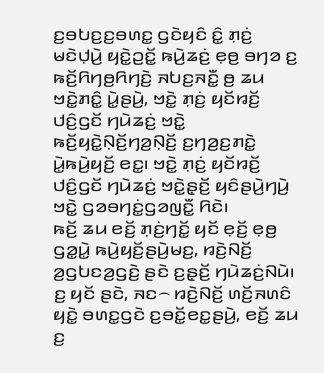ꤢ꤬ꤋꤝꤢ꤬ꤢ꤬ꤋꤛꤢ꤭ ꤞꤢꤧꤟꤢꤨ ꤢꤨ꤭ ꤊ꤫ꤢꤦ꤬ ꤗꤢꤧꤓ꤫ꤣꤧ꤬ ꤟꤢꤧ꤭ꤑꤢꤩ꤭ ꤒꤣꤧ꤬ꤘꤢꤦ꤬ ꤕ꤫ꤥ꤬ ꤋꤚꤤ ꤢ꤬ ꤒꤢꤩ꤬ꤖꤚꤥ꤬ꤖꤚꤢꤧ꤬ ꤏꤝꤢ꤬ꤏꤢꤪ꤭ ꤥ꤬ ꤘꤣ ꤠꤢꤧ꤭ꤊꤢꤨ꤭ ꤣꤧ꤭ꤔꤣꤧ꤬, ꤠꤢꤧ꤭ ꤊ꤫ꤢꤦ꤬ ꤟꤢꤩꤙꤢꤩ꤬ ꤓꤢꤨ꤬ꤞꤢꤩ ꤚꤣꤧꤘꤢꤦ꤬ ꤠꤢꤧ꤭ ꤒꤢꤩ꤬ꤟꤢꤧ꤭ꤡ꤫ꤢꤩ꤬ꤚꤤ꤬ꤡ꤫ꤢꤩ꤬ ꤢ꤬ꤚꤤ꤬ꤢ꤬ꤊꤢꤧ꤭ ꤣꤧ꤭ꤒꤣꤧ꤬ꤟꤢꤩ꤬ ꤕꤢ꤭꤯ ꤠꤢꤧ꤭ ꤊ꤫ꤢꤦ꤬ ꤟꤢꤩꤙꤢꤩ꤬ ꤓꤢꤨ꤬ꤞꤢꤩ ꤚꤣꤧꤘꤢꤦ꤬ ꤠꤢꤧ꤭ꤔ꤫ꤢꤩ꤬ ꤟꤢꤨꤔꤣꤧ꤬ꤚꤣꤧ꤬ ꤠꤢꤧ꤭ ꤞꤤꤋꤚꤢꤦ꤭ꤞꤤꤜꤢꤪ꤭ ꤖꤢꤧ꤯
ꤒꤢꤩ꤬ ꤘꤣ ꤕꤢꤩ꤬ ꤊ꤫ꤢꤦ꤬ꤚꤢꤩ꤭ ꤟꤢꤩ ꤕ꤫ꤢꤩ꤬ ꤕ꤫ꤥ꤬ ꤞꤤ꤭ꤣꤧ꤭ ꤒꤣꤧ꤬ꤟꤢꤩ꤬ꤔꤣꤧ꤬ꤗꤢ꤬, ꤙꤢꤧ꤬ꤡꤢꤩ꤬ ꤤ꤬ꤞꤝꤢꤤ꤬ꤞꤢꤧ꤬ ꤔꤢꤧ ꤢ꤬ꤔ꤫ꤢꤩ꤬ ꤚꤣꤧꤘꤢꤦ꤬ꤡꤣꤧ꤯ ꤢ꤬ ꤟꤢꤩ ꤔꤢꤧ, ꤏꤢ꤮ ꤙꤢꤧ꤬ꤡꤢꤩ꤬ ꤛꤢꤩ꤬ꤏꤛꤢꤨ ꤟꤢꤧ꤭ ꤋꤛꤢ꤭ꤞꤢꤧ ꤢ꤬ꤋꤢꤩ꤭ꤕꤢ꤭ꤔꤣꤧ꤬, ꤕꤢꤩ꤬ ꤘꤣ ꤢ꤬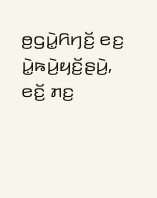ꤥ꤬ꤞꤣꤧ꤭ꤖꤚꤢꤩ꤬ ꤕꤢ꤬ ꤣꤧ꤭ꤒꤣꤧ꤬ꤟꤢꤩ꤬ꤔꤣꤧ꤬, ꤕꤢꤩ꤬ ꤊꤢ꤬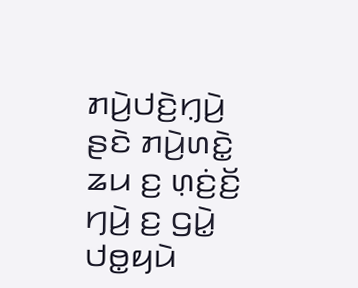ꤊꤣꤧ꤬ꤓꤢꤧ꤬ꤚ꤫ꤣꤧ꤬ ꤔꤢꤧ ꤊꤣꤧ꤬ꤛꤢꤧ꤭ ꤘꤣ ꤢ꤬ ꤛ꤫ꤢꤦ꤬ꤢꤩ꤬ ꤚꤣꤧ꤬ ꤢ꤬ ꤞꤣꤧ꤭ ꤓꤥ꤭ꤟꤣꤧ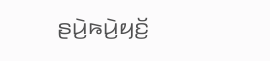ꤔꤣꤧ꤬ꤒꤣꤧ꤬ꤟꤢꤩ꤬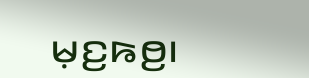ꤗ꤫ꤢ꤬ꤒꤥ꤬꤯